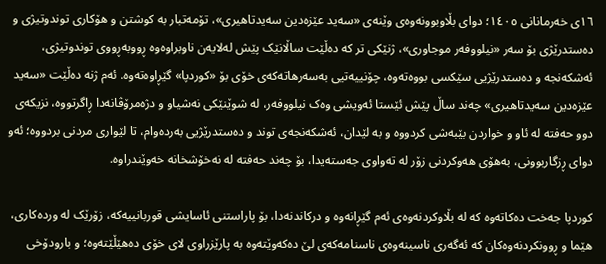١٦ی خەرمانانی ١٤٠٥؛ دوای بڵاوبوونەوەی وێنەی «سەید عێزەدین سەیدتاهیری»، تۆمەتبار بە کوشتن و هۆکاری توندوتیژی و دەستدرێژی بۆ سەر «نیلووفەر موجاوری»، ژنێکی تر کە دەڵێت ساڵانێک پێش لەلایەن ناوبراوەوە ڕووبەڕووی توندوتیژی، ئەشکەنجە و دەستدرێژیی سێکسی بووەتەوە، چۆنییەتیی بەسەرهاتەکەی خۆی بۆ «کوردپا» گێڕاوەتەوە. ئەم ژنە دەڵێت «سەید عێزەدین سەیدتاهیری» چەند ساڵ پێش ئێستا ئەویشی وەک نیلووفەر، لە شوێنێکی نەشیاو و دژەمرۆڤانەدا ڕاگرتووە، نزیکەی دوو حەفتە لە ئاو و خواردن بێبەشی کردووە و بە لێدان، ئەشکەنجەی توند و دەستدرێژیی بەردەوام، تا لێواری مردنی بردووە؛ ئەو دوای ڕزگاربوونی، بەهۆی هەوکردنی زۆر لە تەواوی جەستەیدا، بۆ چەند حەفتە لە نەخۆشخانە خەوێندراوە.

کوردپا جەخت دەکاتەوە کە لە بڵاوکردنەوەی ئەم گێڕانەوە و درکاندنەدا، بۆ پاراستنی ئاسایشی قوربانییەکە، زۆرێک لە وردەکاری، هێما و ڕوونکردنەوەکان کە ئەگەری ناسینەوەی ناسنامەکەی لێ دەکەوێتەوە بە پارێزراوی لای خۆی دەهێڵێتەوە؛ و بارودۆخی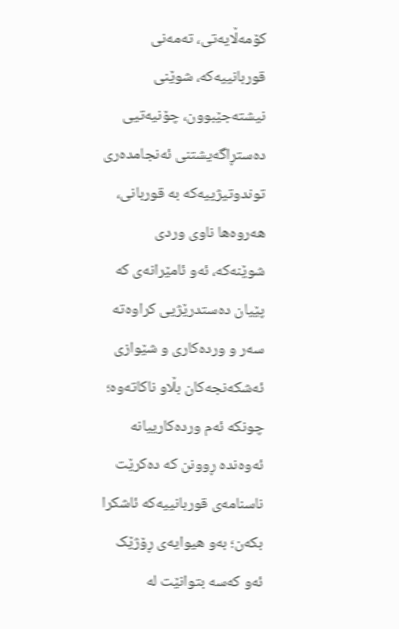کۆمەڵایەتی، تەمەنی قوربانییەکە، شوێنی نیشتەجێبوون، چۆنیەتیی دەستڕاگەیشتنی ئەنجامدەری توندوتیژییەکە بە قوربانی، هەروەها ناوی وردی شوێنەکە، ئەو ئامێرانەی کە پێیان دەستدرێژیی کراوەتە سەر و وردەکاری و شێوازی ئەشکەنجەکان بڵاو ناکاتەوە؛ چونکە ئەم وردەکارییانە ئەوەندە ڕوونن کە دەکرێت ناسنامەی قوربانییەکە ئاشکرا بکەن؛ بەو هیوایەی ڕۆژێک ئەو کەسە بتوانێت لە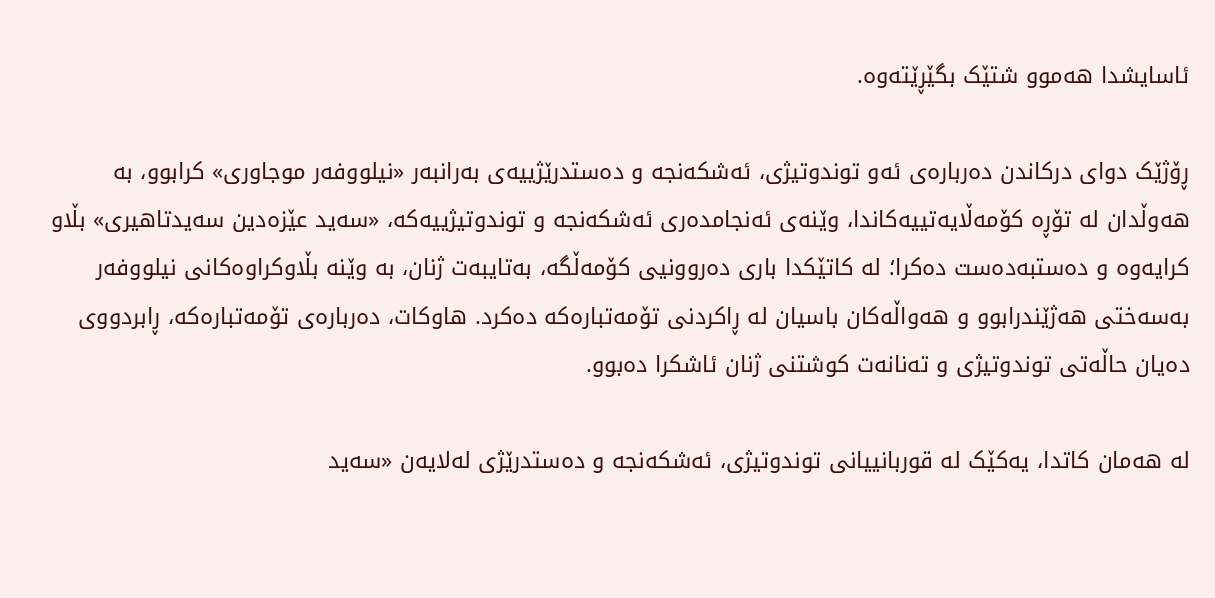ئاسایشدا هەموو شتێک بگێڕێتەوە.

ڕۆژێک دوای درکاندن دەربارەی ئەو توندوتیژی، ئەشکەنجە و دەستدرێژییەی بەرانبەر «نیلووفەر موجاوری» کرابوو، بە هەوڵدان لە تۆڕە کۆمەڵایەتییەکاندا، وێنەی ئەنجامدەری ئەشکەنجە و توندوتیژییەکە، «سەید عێزەدین سەیدتاهیری» بڵاو کرایەوە و دەستبەدەست دەکرا؛ لە کاتێکدا باری دەروونیی کۆمەڵگە، بەتایبەت ژنان، بە وێنە بڵاوکراوەکانی نیلووفەر بەسەختی هەژێندرابوو و هەواڵەکان باسیان لە ڕاکردنی تۆمەتبارەکە دەکرد. هاوكات، دەربارەی تۆمەتبارەکە، ڕابردووی دەیان حاڵەتی توندوتیژی و تەنانەت کوشتنی ژنان ئاشکرا دەبوو.

لە هەمان کاتدا، یەکێک لە قوربانییانی توندوتیژی، ئەشکەنجە و دەستدرێژی لەلایەن «سەید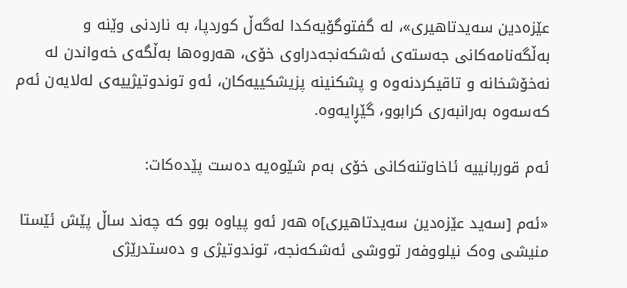عێزەدین سەیدتاهیری»، لە گفتوگۆیەکدا لەگەڵ کوردپا، بە ناردنی وێنە و بەڵگەنامەکانی جەستەی ئەشکەنجەدراوی خۆی، هەروەها بەڵگەی خەواندن لە نەخۆشخانە و تاقیکردنەوە و پشکنینە پزیشکییەکان، ئەو توندوتیژییەی لەلایەن ئەم کەسەوە بەرانبەری کرابوو، گێڕایەوە.

ئەم قوربانییە ئاخاوتنەکانی خۆی بەم شێوەیە دەست پێدەکات:

«ئەم [سەید عێزەدین سەیدتاهیری]ە هەر ئەو پیاوە بوو کە چەند ساڵ پێش ئێستا منیشی وەک نیلووفەر تووشی ئەشکەنجە، توندوتیژی و دەستدرێژی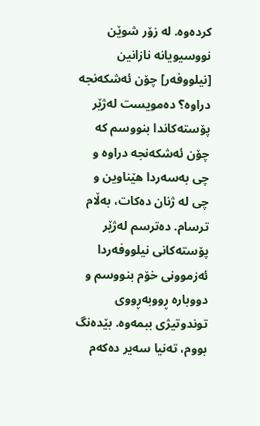کردەوە. لە زۆر شوێن نووسیویانە نازانین [نیلووفەر] چۆن ئەشکەنجە دراوە؟ دەمویست لەژێر پۆستەکاندا بنووسم کە چۆن ئەشکەنجە دراوە و چی بەسەردا هێناوین و چی لە ژنان دەکات، بەڵام ترسام. دەترسم لەژێر پۆستەکانی نیلووفەردا ئەزموونی خۆم بنووسم و دووبارە ڕووبەڕووی توندوتیژی ببمەوە. بێدەنگ بووم، تەنیا سەیر دەکەم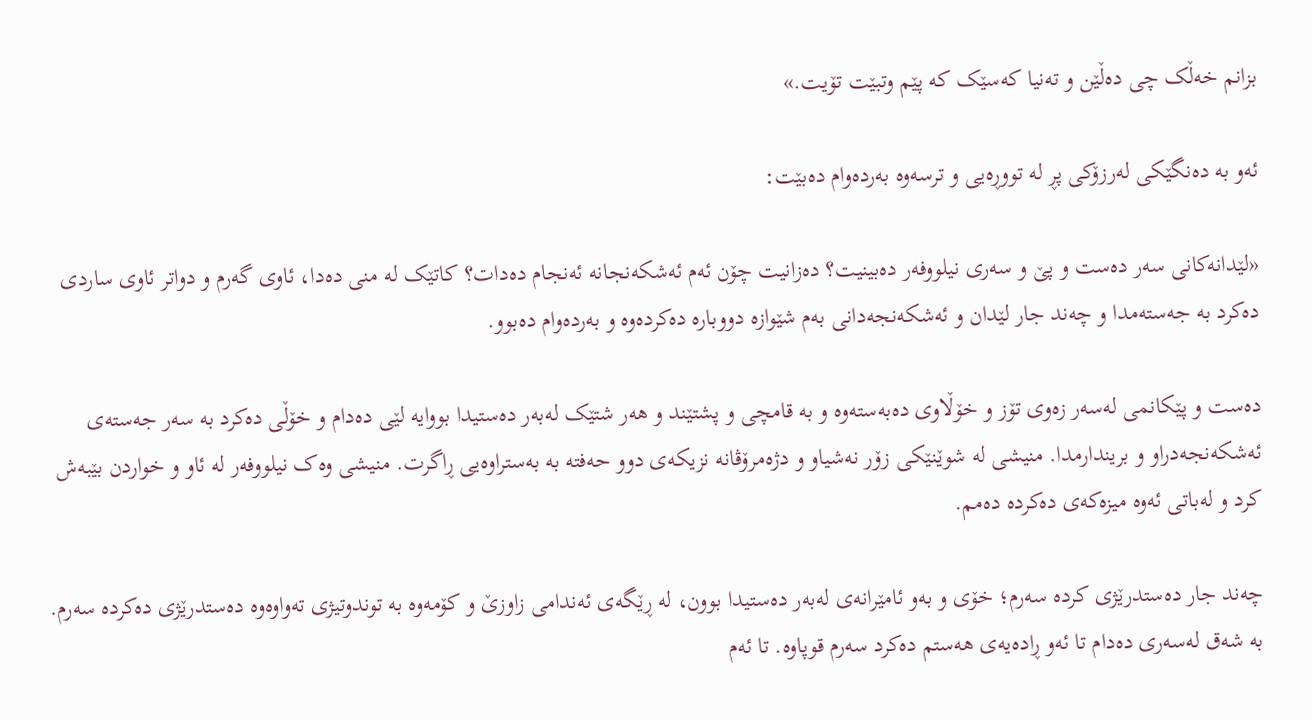بزانم خەڵک چی دەڵێن و تەنیا کەسێک کە پێم وتبێت تۆیت.»

ئەو بە دەنگێکی لەرزۆکی پڕ لە تووڕەیی و ترسەوە بەردەوام دەبێت:

«لێدانەکانی سەر دەست و پێ و سەری نیلووفەر دەبینیت؟ دەزانیت چۆن ئەم ئەشکەنجانە ئەنجام دەدات؟ کاتێک لە منی دەدا، ئاوی گەرم و دواتر ئاوی ساردی دەکرد بە جەستەمدا و چەند جار لێدان و ئەشکەنجەدانی بەم شێوازە دووبارە دەکردەوە و بەردەوام دەبوو.

دەست و پێکانمی لەسەر زەوی تۆز و خۆڵاوی دەبەستەوە و بە قامچی و پشتێند و هەر شتێک لەبەر دەستیدا بووایە لێی دەدام و خۆڵی دەکرد بە سەر جەستەی ئەشکەنجەدراو و بریندارمدا. منیشی لە شوێنێکی زۆر نەشیاو و دژەمرۆڤانە نزیکەی دوو حەفتە بە بەستراوەیی ڕاگرت. منیشی وەک نیلووفەر لە ئاو و خواردن بێبەش کرد و لەباتی ئەوە میزەکەی دەکردە دەمم.

چەند جار دەستدرێژی کردە سەرم؛ خۆی و بەو ئامێرانەی لەبەر دەستیدا بوون، لە ڕێگەی ئەندامی زاوزێ و کۆمەوە بە توندوتیژی تەواوەوە دەستدرێژی دەکردە سەرم. بە شەق لەسەری دەدام تا ئەو ڕادەیەی هەستم دەکرد سەرم قوپاوە. تا ئەم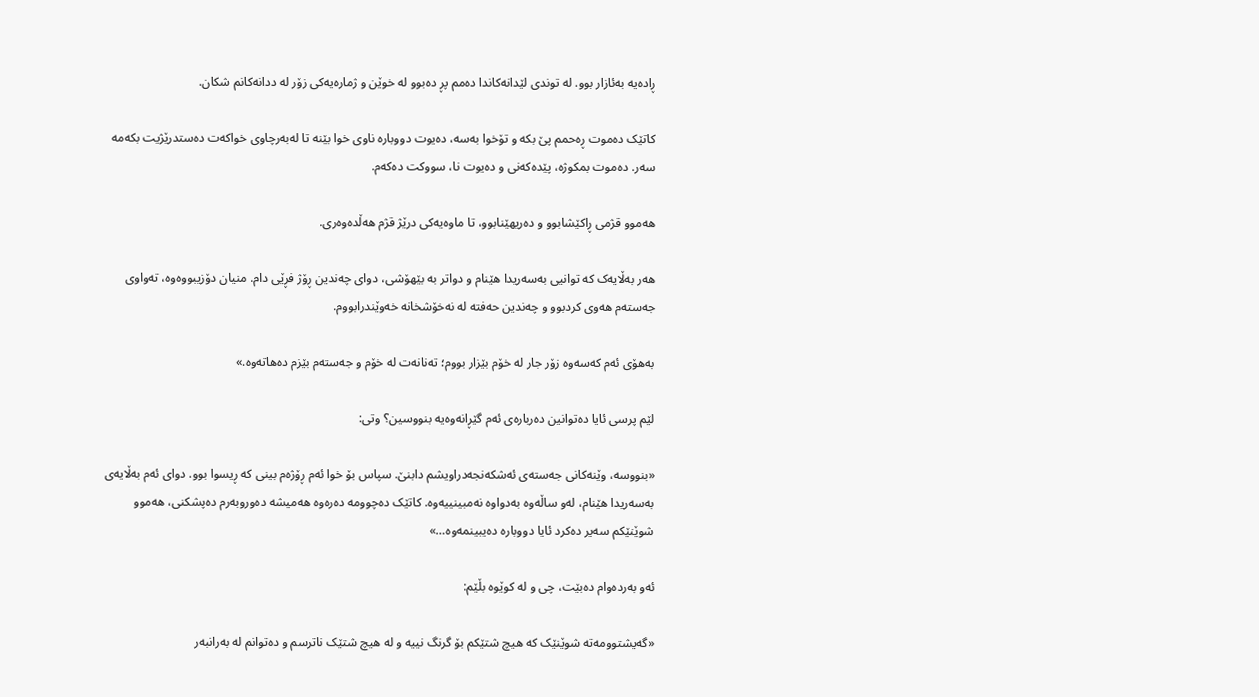ڕادەیە بەئازار بوو. لە توندی لێدانەکاندا دەمم پڕ دەبوو لە خوێن و ژمارەیەکی زۆر لە ددانەکانم شکان.

کاتێک دەموت ڕەحمم پێ بکە و تۆخوا بەسە، دەیوت دووبارە ناوی خوا بێنە تا لەبەرچاوی خواکەت دەستدرێژیت بکەمە سەر. دەموت بمکوژە، پێدەکەنی و دەیوت نا، سووکت دەکەم.

هەموو قژمی ڕاکێشابوو و دەریهێنابوو، تا ماوەیەکی درێژ قژم هەڵدەوەری.

هەر بەڵایەک کە توانیی بەسەریدا هێنام و دواتر بە بێهۆشی، دوای چەندین ڕۆژ فڕێی دام. منیان دۆزیبووەوە، تەواوی جەستەم هەوی کردبوو و چەندین حەفتە لە نەخۆشخانە خەوێندرابووم.

بەهۆی ئەم کەسەوە زۆر جار لە خۆم بێزار بووم؛ تەنانەت لە خۆم و جەستەم بێزم دەهاتەوە.»

لێم پرسی ئایا دەتوانین دەربارەی ئەم گێڕانەوەیە بنووسین؟ وتی:

«بنووسە، وێنەکانی جەستەی ئەشکەنجەدراویشم دابنێ. سپاس بۆ خوا ئەم ڕۆژەم بینی کە ڕیسوا بوو. دوای ئەم بەڵایەی بەسەریدا هێنام، لەو ساڵەوە بەدواوە نەمبینییەوە. کاتێک دەچوومە دەرەوە هەمیشە دەوروبەرم دەپشکنی، هەموو شوێنێکم سەیر دەکرد ئایا دووبارە دەیبینمەوە…»

ئەو بەردەوام دەبێت، چی و لە کوێوە بڵێم:

«گەیشتوومەتە شوێنێک کە هیچ شتێکم بۆ گرنگ نییە و لە هیچ شتێک ناترسم و دەتوانم لە بەرانبەر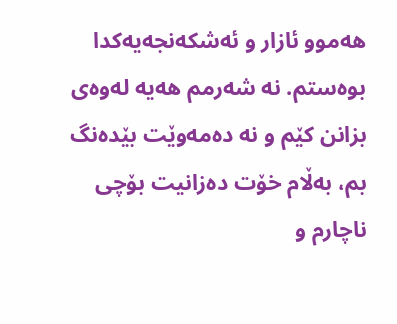هەموو ئازار و ئەشکەنجەیەکدا بوەستم. نه شەرمم هەیە لەوەی بزانن کێم و نه دەمەوێت بێدەنگ بم، بەڵام خۆت دەزانیت بۆچی ناچارم و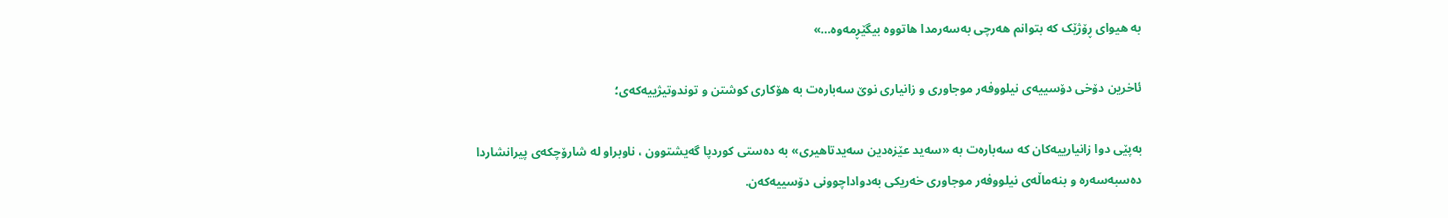بە هیوای ڕۆژێک کە بتوانم هەرچی بەسەرمدا هاتووە بیگێڕمەوە…»

ئاخرین دۆخی دۆسییەی نیلووفەر موجاوری و زانیاری نوێ سەبارەت بە هۆکاری کوشتن و توندوتیژییەکەی؛

بەپێی دوا زانیارییەکان کە سەبارەت بە «سەید عێزەدین سەیدتاهیری» بە دەستی کوردپا گەیشتوون ، ناوبراو لە شارۆچکەی پیرانشاردا دەسبەسەرە و بنەماڵەی نیلووفەر موجاوری خەریکی بەدواداچوونی دۆسییەکەن.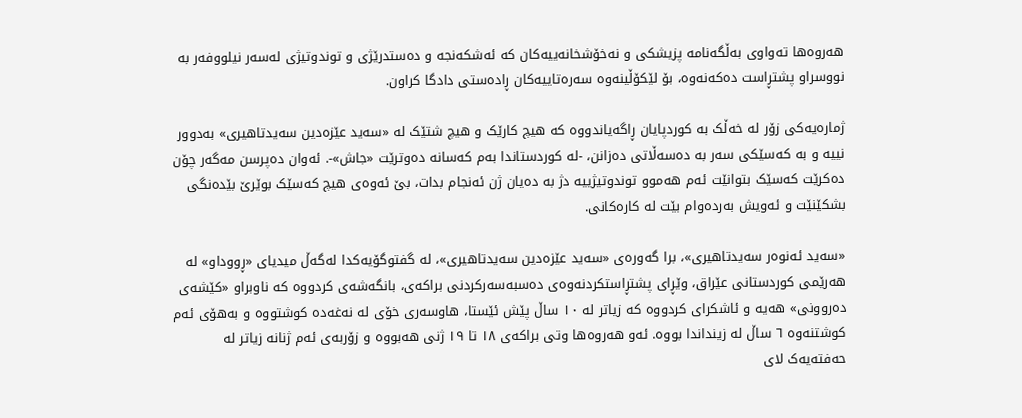هەروەها تەواوی بەڵگەنامە پزیشکی و نەخۆشخانەییەکان کە ئەشکەنجە و دەستدرێژی و توندوتیژی لەسەر نیلووفەر بە نووسراو پشتڕاست دەکەنەوە، بۆ لێکۆڵینەوە سەرەتاییەکان ڕادەستی دادگا کراون.

ژمارەیەکی زۆر لە خەڵک بە کوردپایان ڕاگەیاندووە کە هیچ کارێک و هیچ شتێک لە «سەید عێزەدین سەیدتاهیری» بەدوور نییە و بە کەسێکی سەر بە دەسەڵاتی دەزانن، -لە کوردستاندا بەم کەسانە دەوترێت «جاش»-. ئەوان دەپرسن مەگەر چۆن دەکرێت کەسێک بتوانێت ئەم هەموو توندوتیژییە دژ بە دەیان ژن ئەنجام بدات، بێ ئەوەی هیچ کەسێک بوێرێ بێدەنگی بشکێنێت و ئەویش بەردەوام بێت لە کارەکانی.

«سەید ئەنوەر سەیدتاهیری»، برا گەورەی «سەید عێزەدین سەیدتاهیری»، لە گفتوگۆیەکدا لەگەڵ میدیای «ڕووداو» لە هەرێمی کوردستانی عێراق، وێڕای پشتڕاستکردنەوەی دەسبەسەرکردنی براکەی، بانگەشەی کردووە کە ناوبراو «کێشەی دەروونی» هەیە و ئاشکرای کردووە کە زیاتر لە ١٠ ساڵ پێش ئێستا، هاوسەری خۆی لە نەغەدە کوشتووە و بەهۆی ئەم کوشتنەوە ٦ ساڵ لە زینداندا بووە. ئەو هەروەها وتی براکەی ١٨ تا ١٩ ژنی هەبووە و زۆربەی ئەم ژنانە زیاتر لە حەفتەیەک لای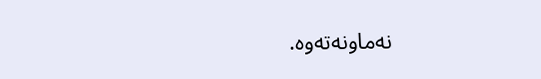نەماونەتەوە.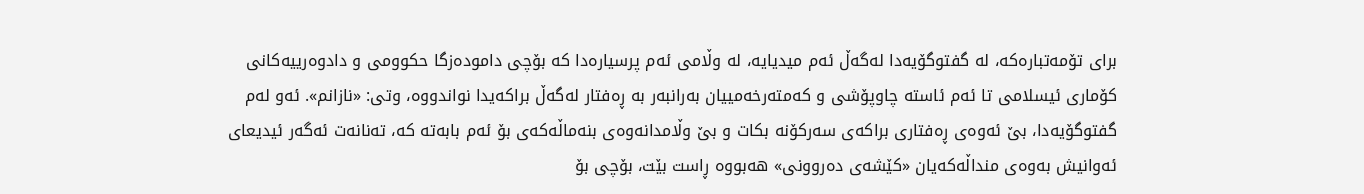برای تۆمەتبارەکە، لە گفتوگۆیەدا لەگەڵ ئەم میدیایە، لە وڵامی ئەم پرسیارەدا کە بۆچی دامودەزگا حکوومی و دادوەرییەکانی کۆماری ئیسلامی تا ئەم ئاستە چاوپۆشی و کەمتەرخەمییان بەرانبەر بە ڕەفتار لەگەڵ براکەیدا نواندووە، وتی: «نازانم». ئەو لەم گفتوگۆیەدا، بێ ئەوەی ڕەفتاری براکەی سەرکۆنە بکات و بێ وڵامدانەوەی بنەماڵەکەی بۆ ئەم بابەتە کە، تەنانەت ئەگەر ئیدیعای ئەوانیش بەوەی منداڵەکەیان «کێشەی دەروونی» هەبووە ڕاست بێت، بۆچی بۆ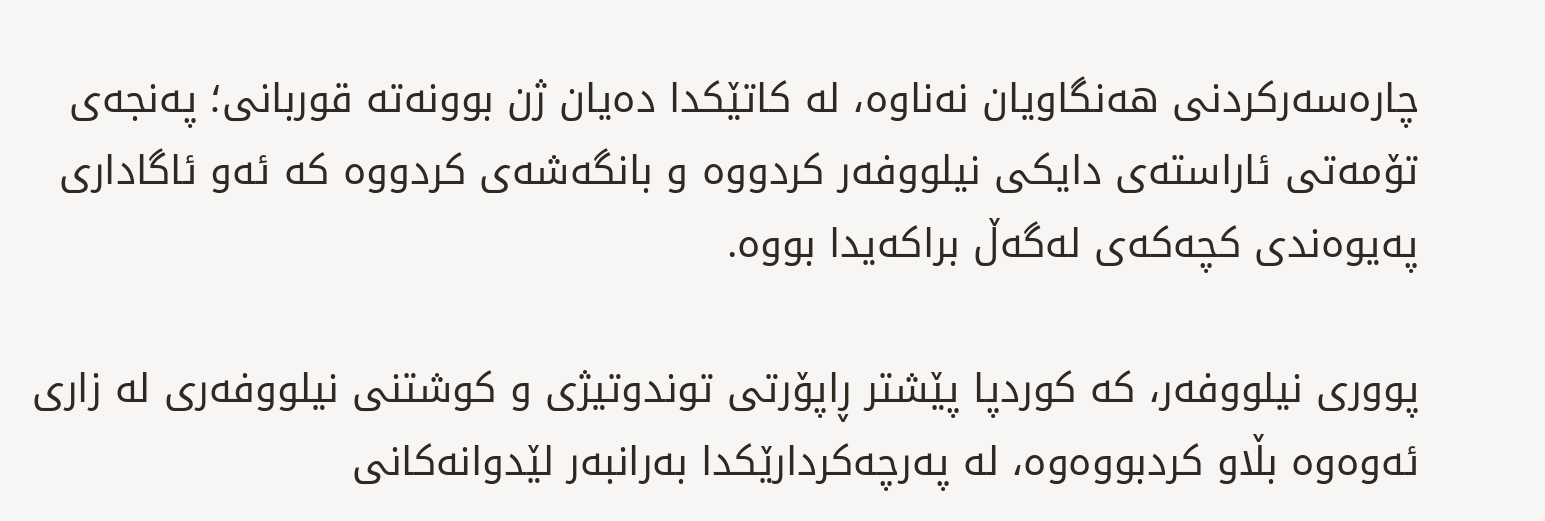چارەسەرکردنی هەنگاویان نەناوە، لە کاتێکدا دەیان ژن بوونەتە قوربانی؛ پەنجەی تۆمەتی ئاراستەی دایکی نیلووفەر کردووە و بانگەشەی کردووە کە ئەو ئاگاداری پەیوەندی کچەکەی لەگەڵ براکەیدا بووە.

پووری نیلووفەر، کە کوردپا پێشتر ڕاپۆرتی توندوتیژی و کوشتنی نیلووفەری لە زاری ئەوەوە بڵاو کردبووەوە، لە پەرچەکردارێکدا بەرانبەر لێدوانەکانی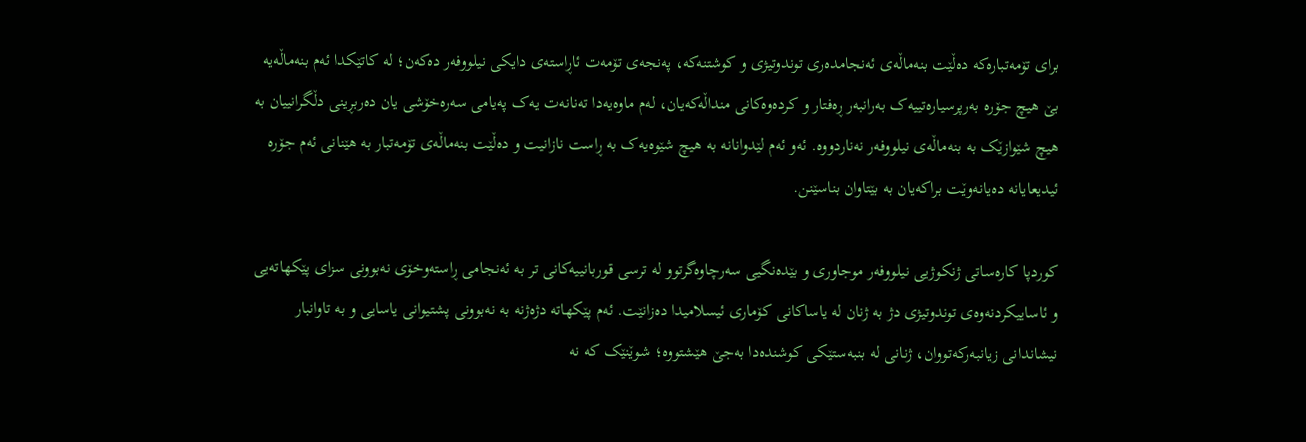برای تۆمەتبارەکە دەڵێت بنەماڵەی ئەنجامدەری توندوتیژی و کوشتنەکە، پەنجەی تۆمەت ئاڕاستەی دایکی نیلووفەر دەکەن؛ لە کاتێکدا ئەم بنەماڵەیە بێ هیچ جۆرە بەرپرسیارەتییەک بەرانبەر ڕەفتار و کردەوەکانی منداڵەکەیان، لەم ماوەیەدا تەنانەت یەک پەیامی سەرەخۆشی یان دەربڕینی دڵگرانییان بە هیچ شێوازێک بە بنەماڵەی نیلووفەر نەناردووە. ئەو ئەم لێدوانانە بە هیچ شێوەیەک بە ڕاست نازانیت و دەڵێت بنەماڵەی تۆمەتبار بە هێنانی ئەم جۆرە ئیدیعایانە دەیانەوێت براکەیان بە بێتاوان بناسێنن.

کوردپا کارەساتی ژنکوژیی نیلووفەر موجاوری و بێدەنگیی سەرچاوەگرتوو لە ترسی قوربانییەکانی تر بە ئەنجامی ڕاستەوخۆی نەبوونی سزای پێکهاتەیی و ئاساییکردنەوەی توندوتیژی دژ بە ژنان لە یاساکانی کۆماری ئیسلامیدا دەزانێت. ئەم پێکهاتە دژەژنه بە نەبوونی پشتیوانی یاسایی و بە تاوانبار نیشاندانی زیانبەرکەتووان، ژنانی لە بنبەستێکی کوشندەدا بەجێ هێشتووە؛ شوێنێک کە نە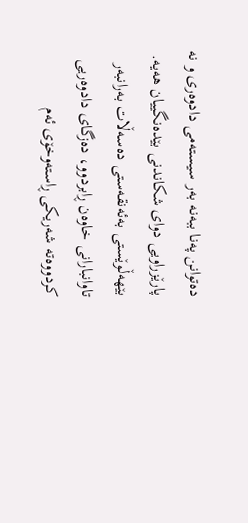دەتوانن پەنا ببەنە بەر سیستەمی دادوەری و نە پارێزراویی دوای شکاندنی بێدەنگییان هەیە. بێهەڵوێستی بەئەنقەستی دەسەڵات بەرانبەر تاوانبارانی خاوەن ڕابردوو، دەزگای دادوەریی کردووەتە شەریکی ڕاستەوخۆی ئەم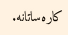کارەساتانە.